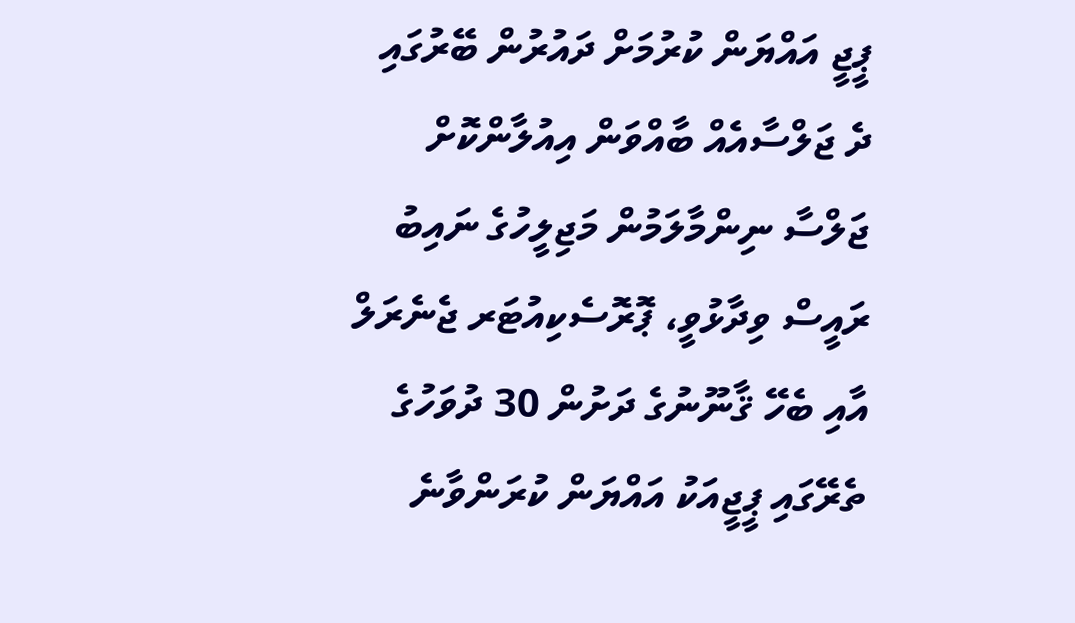ޕީޖީ އައްޔަން ކުރުމަށް ދައުރުން ބޭރުގައި ދެ ޖަލްސާއެއް ބާއްވަން އިއުލާންކޮށް ޖަލްސާ ނިންމާލަމުން މަޖިލީހުގެ ނައިބު ރައީސް ވިދާޅުވީ، ޕޮރޮސެކިއުޓަރ ޖެނެރަލް އާއި ބެހޭ ޤާނޫނުގެ ދަށުން 30 ދުވަހުގެ ތެރޭގައި ޕީޖީއަކު އައްޔަން ކުރަންވާނެ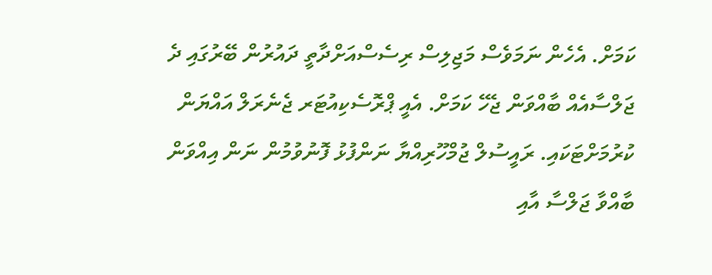ކަމަށް. އެހެން ނަމަވެސް މަޖިލިސް ރިސެސްއަށްދާތީ ދައުރުން ބޭރުގައި ދެ ޖަލްސާއެއް ބާއްވަން ޖެހޭ ކަމަށް. އެއީ ޕްރޮސެކިއުޓަރ ޖެނެރަލް އައްޔަން ކުރުމަށްޓަކައި. ރައީސުލް ޖުމްހޫރިއްޔާ ނަންފުޅު ފޮނުވުމުން ނަން އިއްވަން ބާއްވާ ޖަލްސާ އާއި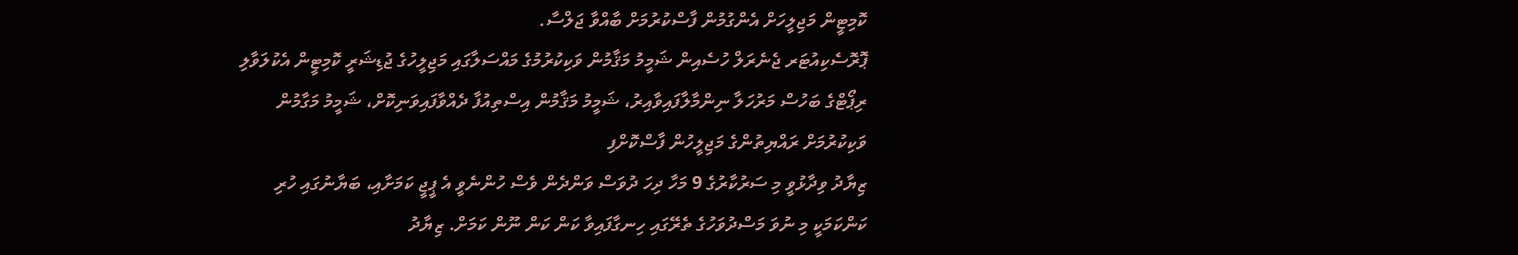ކޮމިޓީން މަޖިލީހަށް އެންގުމުން ފާސްކުރުމަށް ބާއްވާ ޖަލްސާ.
ޕޮރޮސެކިއުޓަރ ޖެނެރަލް ހުސެއިން ޝަމީމު މަޤާމުން ވަކިކުރުމުގެ މައްސަލާގައި މަޖިލީހުގެ ޖުޑިޝަރީ ކޮމިޓީން އެކުލަވާލި ރިޕޯޓްގެ ބަހުސް މަރުހަލާ ނިންމާލާފައިވާއިރު، ޝަމީމު މަޤާމުން އިސްތިއުފާ ދެއްވާފައިވަނިކޮށް، ޝަމީމު މަގާމުން ވަކިކުރުމަށް ރައްޔިތުންގެ މަޖިލީހުން ފާސްކޮށްފި
ޒިޔާދު ވިދާޅުވީ މި ސަރުކާރުގެ 9 މަހާ ދިހަ ދުވަސް ވަންދެން ވެސް ހުންނެވީ އެ ޕީޖީ ކަމަށާއި، ބަޔާނުގައި ހުރި ކަންކަމަކީ މި ނުވަ މަސްދުވަހުގެ ތެރޭގައި ހިނގާފައިވާ ކަން ކަން ނޫން ކަމަށް. ޒިޔާދު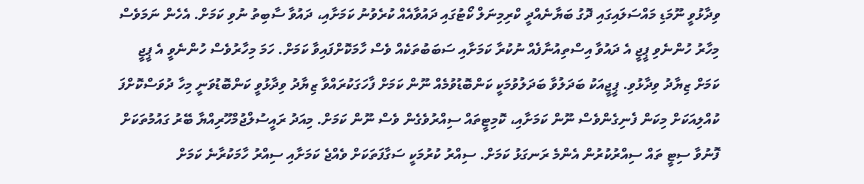ވިދާޅުވީ ނޫމަޑި މައްސަލައިގައި ދޮގު ބަޔާނެއްދީ ކްރިމިނަލް ކޯޓުގައި ދައުވާއެއް ކުރެވުނު ކަމަށާއި، ދައުވާ ސާބިތު ނުވި ކަމަށް. އެހެން ނަމަވެސް މިހާރު ހުންނެވި ޕީޖީ އެ ދައުވާ އިސްތިއުނާފެއް ނުކުރާ ކަމަށާއި ސަބަބުތަކެއް ވެސް ހާމަކޮށްފައިވާ ކަމަށް. ހަމަ މިހާރުވެސް ހުންނެވީ އެ ޕީޖީ ކަމަށް ޒިޔާދު ވިދާޅުވި. ޕީޖީއަކު ބަދަލުވާ ބަދަލުވުމަކީ ކަންބޮޑުވުމެއް ނޫން ކަމަށް ފާހަގަކުރައްވާ ޒިޔާދު ވިދާޅުވީ ކަންބޮޑުވަނީ މިހާ ދުވަސްކޮށްފަ ކުއްލިއަކަށް މިކަން ފެނިގެންވެސް ނޫން ކަމަށާއި، ކޮމިޓީތައް ސިއްރުވެގެން ވެސް ނޫން ކަމަށް. މިއަދު ރައީސުލްޖުމްހޫރިއްޔާ ބޭރު ގައުމުތަކަށް ފޮނުވާ ސިޓީ ތައް ސިއްރުކުރުން އެންމެ ރަނގަޅު ކަމަށް. ސިއްރު ކުރުމަކީ ސަގާފަތަކަށް ވެއްޖެ ކަމަށާއި ސިއްރު ހާމަކުރާނެ ކަމަށް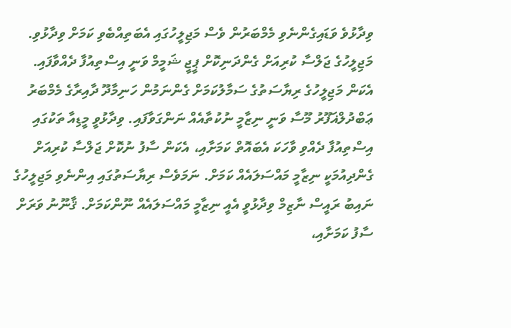ވިދާޅުވެ ވަޑައިގެންނެވި މެމްބަރުން ވެސް މަޖިލީހުގައި އެބަތިއްބެވި ކަމަށް ވިދާޅުވި.
މަޖިލީހުގެ ޖަލްސާ ކުރިއަށް ގެންދަނިކޮށް ޕީޖީ ޝަމީމް ވަނީ އިސްތިއުފާ ދެއްވާފައި. އެކަން މަޖިލީހުގެ ރިޔާސަތުގެ ސަމާލުކަމަށް ގެންނަމުން ހަނިމާދޫ ދާއިރާގެ މެމްބަރު ޢަބްދުލްޣަފޫރު މޫސާ ވަނީ ނިޒާމީ ނުކުތާއެއް ނަންގަވާފައި. ވިދާޅުވީ މީޑިއާ ތަކުގައި އިސްތިއުފާ ދެއްވި ވާހަކަ އެބައޮތް ކަމަށާއި، އެކަން ސާފު ނުކޮށް ޖަލްސާ ކުރިއަށް ގެންދިއުމަކީ ނިޒާމީ މައްސަލައެއް ކަމަށް. ނަމަވެސް ރިޔާސަތުގައި އިންނެވި މަޖިލީހުގެ ނައިބު ރައީސް ނާޒިމް ވިދާޅުވީ އެއީ ނިޒާމީ މައްސަލައެއް ނޫންކަމަށް. ޤާނޫނު ވަރަށް ސާފު ކަމަށާއި،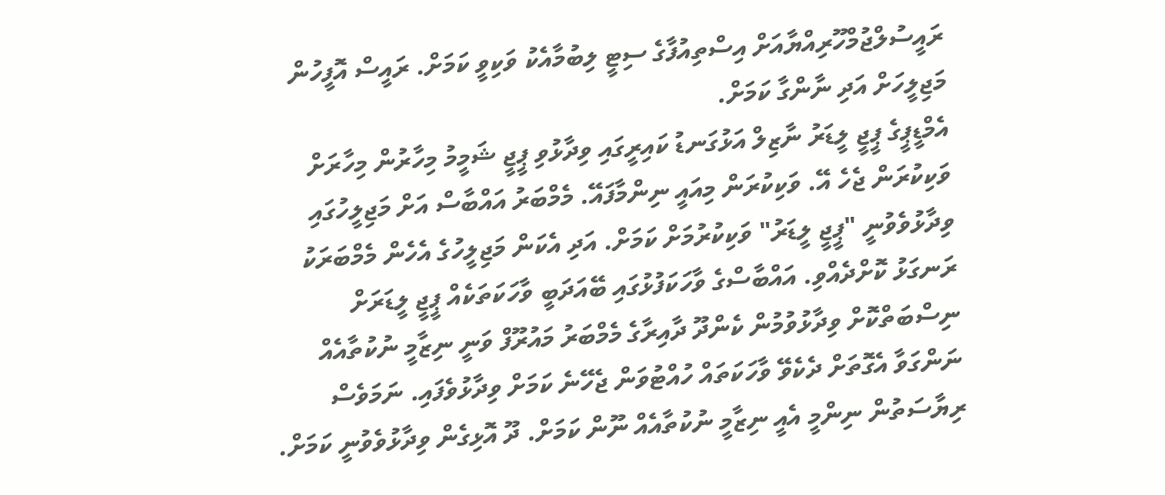ރައީސުލްޖުމްހޫރިއްޔާއަށް އިސްތިއުފާގެ ސިޓީ ލިބުމާއެކު ވަކިވީ ކަމަށް. ރައީސް އޮފީހުން މަޖިލީހަށް އަދި ނާންގާ ކަމަށް.
އެމްޑީޕީގެ ޕީޖީ ލީޑަރު ނާޒިލް އަޅުގަނޑު ކައިރީގައި ވިދާޅުވި ޕީޖީ ޝަމީމު މިހާރުން މިހާރަށް ވަކިކުރަން ޖެހެ އޭ. ވަކިކުރަން މިއައީ ނިންމާފައޭ. މެމްބަރު އައްބާސް އަށް މަޖިލީހުގައި ވިދާޅުވެވުނީ "ޕީޖީ ލީޑަރު" ވަކިކުރުމަށް ކަމަށް. އަދި އެކަން މަޖިލީހުގެ އެހެން މެމްބަރަކު ރަނގަޅު ކޮށްދެއްވި. އައްބާސްގެ ވާހަކަފުޅުގައި ބޭއަދަބީ ވާހަކަތަކެއް ޕީޖީ ލީޑަރަށް ނިސްބަތްކޮށް ވިދާޅުވުމުން ކެންދޫ ދާއިރާގެ މެމްބަރު މައުރޫފް ވަނީ ނިޒާމީ ނުކުތާއެއް ނަންގަވާ އެގޮތަށް ދެކެވޭ ވާހަކަތައް ހުއްޓުވަން ޖެހޭނެ ކަމަށް ވިދާޅުވެފައި. ނަމަވެސް ރިޔާސަތުން ނިންމީ އެއީ ނިޒާމީ ނުކުތާއެއް ނޫން ކަމަށް. ދޫ އޮޅިގެން ވިދާޅުވެވުނީ ކަމަށް.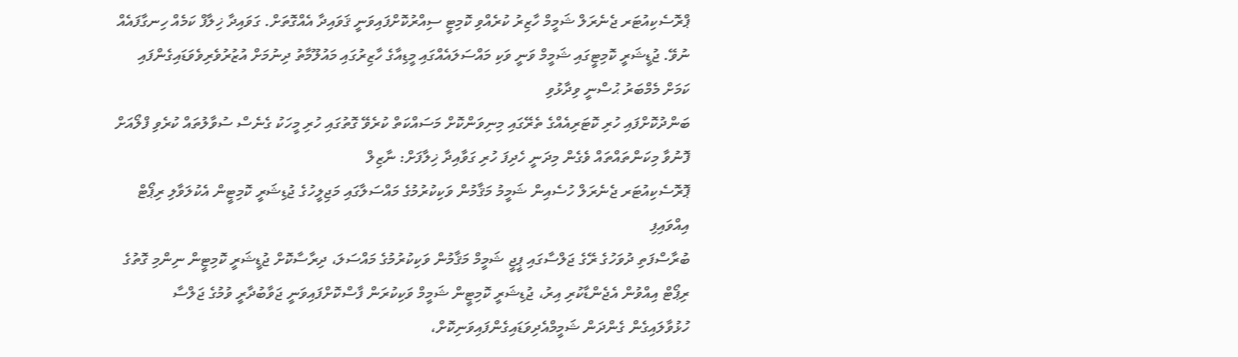ޕްރޮސެކިއުޓަރ ޖެނެރަލް ޝަމީމް ހާޒިރު ކުރެއްވި ކޮމިޓީ ސިއްރުކޮށްފައިވަނީ ޤަވައިދާ އެއްގޮތަށް. ގަވައިދާ ޚިލާފް ކަމެއް ހިނގާފައެއް ނުވޭ. ޖުޑީޝަރީ ކޮމިޓީގައި ޝަމީމް ވަނީ ވަކި މައްސަލައެއްގައި މީޑިއާގެ ހާޒިރުގައި މައުލޫމާތު ދިނުމަށް އުޒުރުވެރިވެވަޑައިގެންފައި ކަމަށް މެމްބަރު ޙުސްނީ ވިދާޅުވި
ބަންދުކޮށްފައި ހުރި ކޮޓަރިއެއްގެ ތެރޭގައި މިނިވަންކޮށް މަސައްކަތް ކުރެވޭ ގޮތުގައި ހުރި މީހަކު ގެނެސް ސުވާލުތައް ކުރެވި ފްލޯއަށް ފޮނުވާ މިކަންތައްތައް ވެގެން މިދަނީ ހެދިފަ ހުރި ގަވާއިދާ ޚިލާފަށް: ނާޒިލް
ޕޮރޮސެކިއުޓަރ ޖެނެރަލް ހުސެއިން ޝަމީމު މަޤާމުން ވަކިކުރުމުގެ މައްސަލާގައި މަޖިލީހުގެ ޖުޑިޝަރީ ކޮމިޓީން އެކުލަވާލި ރިޕޯޓް އިއްވައިފި
ބުރާސްފަތި ދުވަހުގެ ރޭގެ ޖަލްސާގައި ޕީޖީ ޝަމީމް މަޤާމުން ވަކިކުރުމުގެ މައްސަލަ، ދިރާސާކޮށް ޖުޑީޝަރީ ކޮމިޓީން ނިންމި ގޮތުގެ ރިޕޯޓް އިއްވުން އެޖެންޑާކުރި އިރު، ޖުޑިޝަރީ ކޮމިޓީން ޝަމީމް ވަކިކުރަން ފާސްކޮށްފައިވަނީ ޖަވާބުދާރީ ވުމުގެ ޖަލްސާ ހުޅުވާލައިގެން ގެންދަން ޝަމީމްއެދިވަޑައިގެންފައިވަނިކޮށް،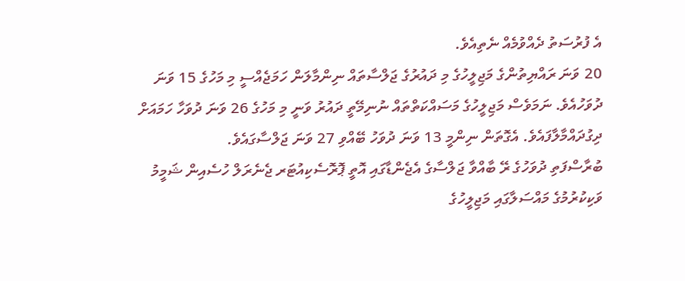އެ ފުރުސަތު ދެއްވުމެއް ނެތިއެވެ.
20 ވަނަ ރައްޔިތުންގެ މަޖިލީހުގެ މި ދައުރުގެ ޖަލްސާތައް ނިންމާލަން ހަމަޖެއްސީ މި މަހުގެ 15 ވަނަ ދުވަހުއެވެ. ނަމަވެސް މަޖިލީހުގެ މަސައްކަތްތައް ނުނިމޭތީ ދައުރު ވަނީ މި މަހުގެ 26 ވަނަ ދުވަހާ ހަމައަށް ދިގުދައްމާލާފައެވެ. އެގޮތަން ނިންމީ 13 ވަނަ ދުވަހު ބޭއްވި 27 ވަނަ ޖަލްސާގައެވެ.
ބުރާސްފަތި ދުވަހުގެ ރޭ ބާއްވާ ޖަލްސާގެ އެޖެންޑާގައި އޮތީ ޕޮރޮސެކިއުޓަރ ޖެނެރަލް ހުސެއިން ޝަމީމު ވަކިކުރުމުގެ މައްސަލާގައި މަޖިލީހުގެ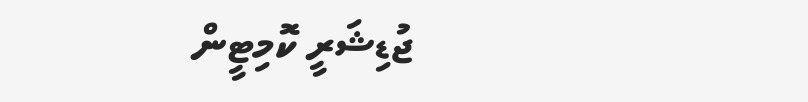ޖުޑިޝަރީ ކޮމިޓީން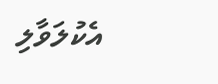އެކުލަވާލި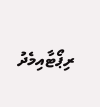ރިޕޯޓާއިމެދު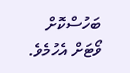ބަހުސްކޮށް ވޯޓަށް އެހުމެވެ.